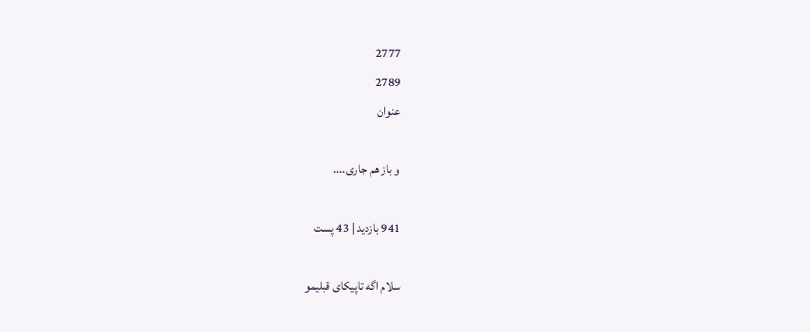2777
2789
عنوان

و باز هم جاری....

941 بازدید | 43 پست

سلام اگه تاپیکای قبلیمو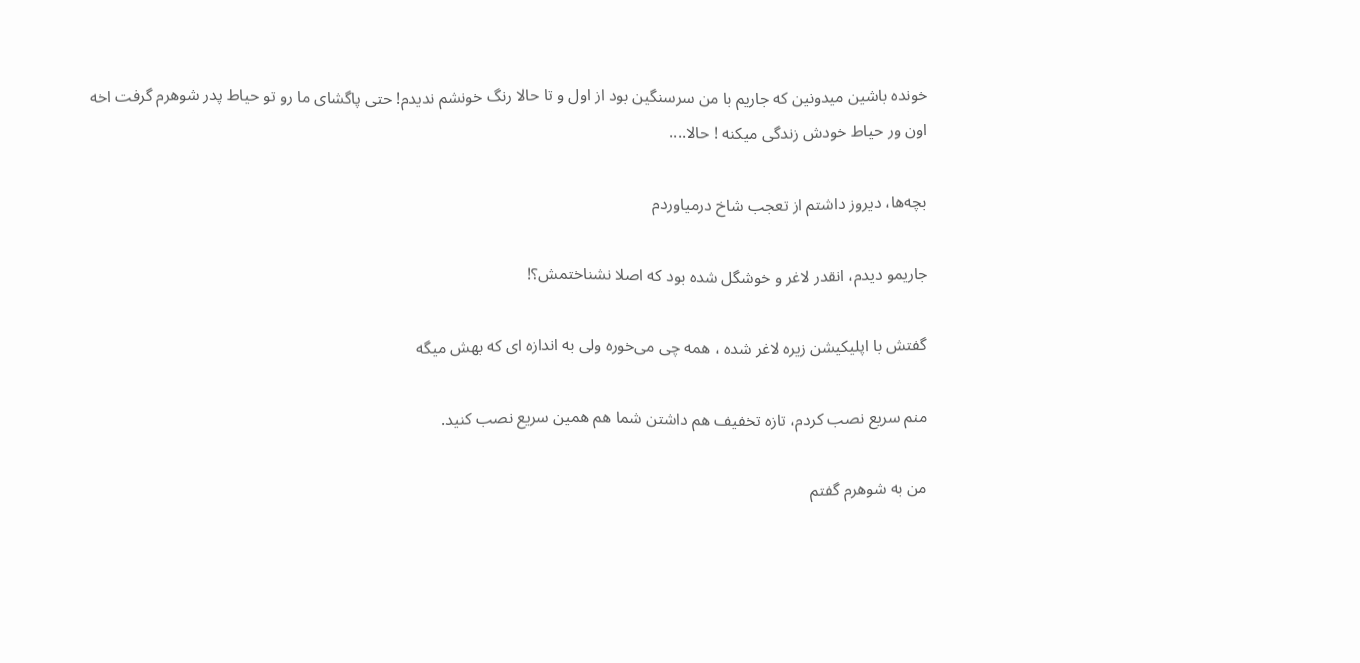خونده باشین میدونین که جاریم با من سرسنگین بود از اول و تا حالا رنگ خونشم ندیدم! حتی پاگشای ما رو تو حیاط پدر شوهرم گرفت اخه اون ور حیاط خودش زندگی میکنه ! حالا....

بچه‌ها، دیروز داشتم از تعجب شاخ درمیاوردم

جاریمو دیدم، انقدر لاغر و خوشگل شده بود که اصلا نشناختمش؟!

گفتش با اپلیکیشن زیره لاغر شده ، همه چی می‌خوره ولی به اندازه ای که بهش میگه

منم سریع نصب کردم، تازه تخفیف هم داشتن شما هم همین سریع نصب کنید.

من به شوهرم گفتم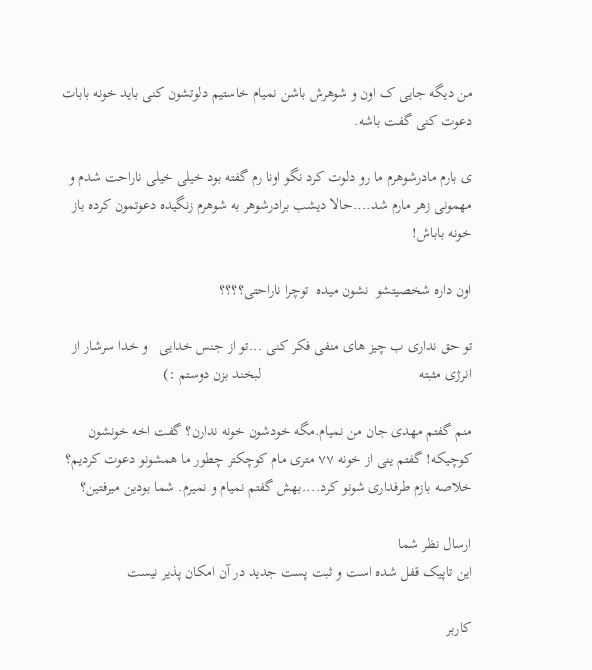من دیگه جایی ک اون و شوهرش باشن نمیام خاستیم دلوتشون کنی باید خونه بابات دعوت کنی گفت باشه.

ی بارم مادرشوهرم ما رو دلوت کرد نگو اونا رم گفته بود خیلی خیلی ناراحت شدم و مهمونی زهر مارم شد....حالا دیشب برادرشوهر به شوهرم زنگیده دعوتمون کرده باز خونه باباش!

اون داره شخصیتشو  نشون میده  توچرا ناراحتی؟؟؟؟

تو حق نداری ب چیز های منفی فکر کنی ...تو از جنس خدایی   و خدا سرشار از انرژی مثبته                                          لبخند بزن دوستم :)

منم گفتم مهدی جان من نمیام.مگه خودشون خونه ندارن؟ گفت اخه خونشون کوچیکه! گفتم ینی از خونه ۷۷ متری مام کوچکتر چطور ما همشونو دعوت کردیم؟ خلاصه بازم طرفداری شونو کرد....بهش گفتم نمیام و نمیرم. شما بودین میرفتین؟

ارسال نظر شما
این تاپیک قفل شده است و ثبت پست جدید در آن امکان پذیر نیست

کاربر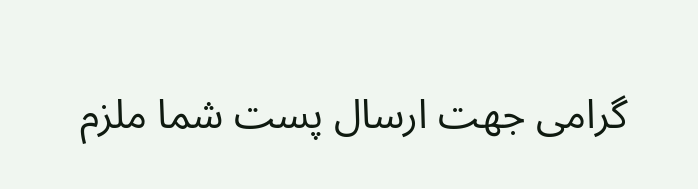گرامی جهت ارسال پست شما ملزم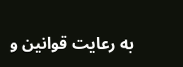به رعایت قوانین و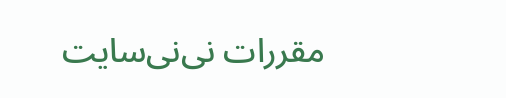مقررات نی‌نی‌سایت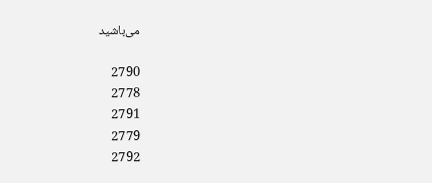می‌باشید

2790
2778
2791
2779
2792